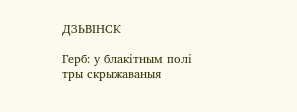ДЗЬВІНСК

Герб: у блакітным полі тры скрыжаваныя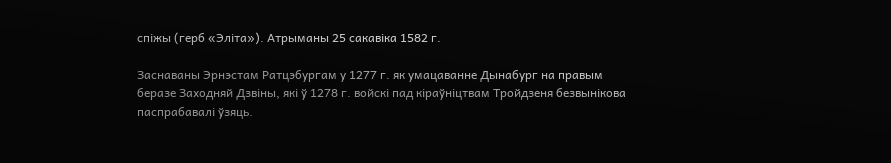спіжы (герб «Эліта»). Атрыманы 25 сакавіка 1582 г.

Заснаваны Эрнэстам Ратцэбургам у 1277 г. як умацаванне Дынабург на правым беразе Заходняй Дзвіны, які ў 1278 г. войскі пад кіраўніцтвам Тройдзеня безвынікова паспрабавалі ўзяць.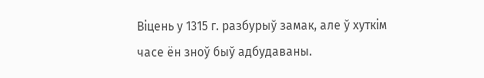Віцень у 1315 г. разбурыў замак, але ў хуткім часе ён зноў быў адбудаваны.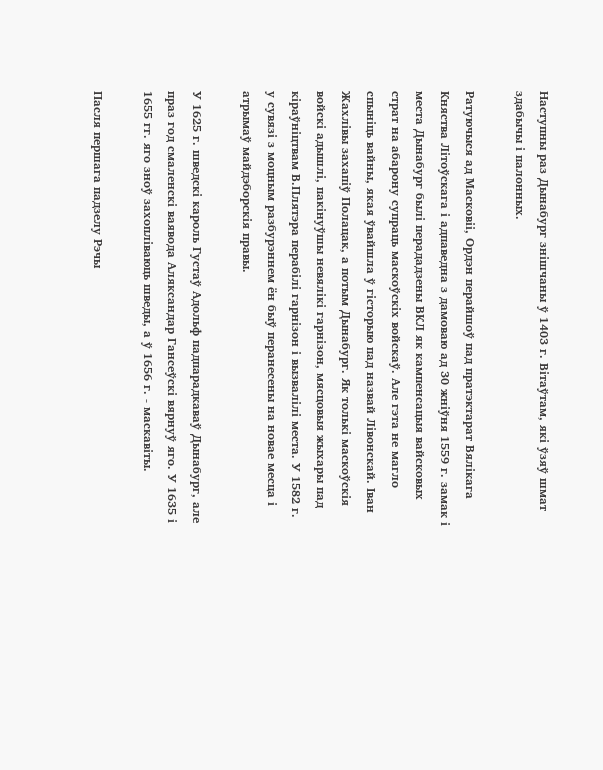Наступны раз Дынабург знішчаны ў 1403 г. Вітаўтам, які ўзяў шмат здабычы і палонных.

Ратуючыся ад Масковіі, Ордэн перайшоў пад пратэктарат Вялікага Княства Літоўскага і адпаведна з дамоваю ад 30 жніўня 1559 г. замак і места Дынабург былі перададзены ВКЛ як кампенсацыя вайсковых страт на абарону супраць маскоўскіх войскаў. Але гэта не магло спыніць вайны, якая ўвайшла ў гісторыю пад назвай Лівонскай. Іван Жахлівы захапіў Полацак, а потым Дынабург. Як толькі маскоўскія войскі адышлі, пакінуўшы невялікі гарнізон, мясцовыя жыхары пад кіраўніцтвам В.Плятэра перабілі гарнізон і вызвалілі места. У 1582 г. у сувязі з моцным разбурэннем ён быў перанесены на новае месца і атрымаў майдэборскія правы.

У 1625 г. шведскі кароль Густаў Адольф падпарадкаваў Дынабург, але праз год смаленскі ваявода Аляксандар Гансеўскі вярнуў яго. У 1635 і 1655 гг. яго зноў захопліваюць шведы, а ў 1656 г. - маскавіты.

Пасля першага падзелу Рэчы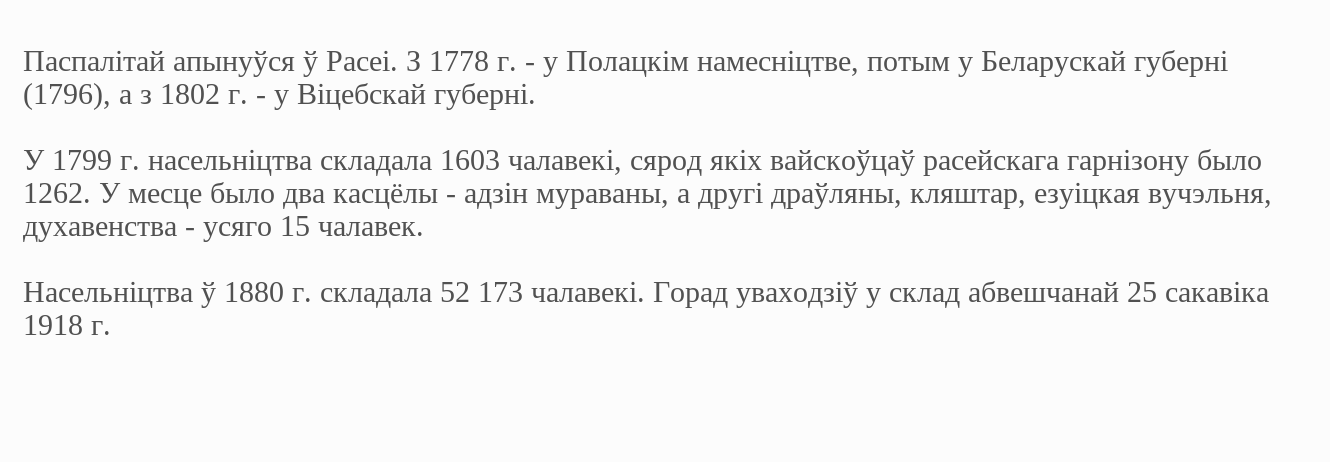Паспалітай апынуўся ў Расеі. З 1778 г. - у Полацкім намесніцтве, потым у Беларускай губерні (1796), а з 1802 г. - у Віцебскай губерні.

У 1799 г. насельніцтва складала 1603 чалавекі, сярод якіх вайскоўцаў расейскага гарнізону было 1262. У месце было два касцёлы - адзін мураваны, а другі драўляны, кляштар, езуіцкая вучэльня, духавенства - усяго 15 чалавек.

Насельніцтва ў 1880 г. складала 52 173 чалавекі. Горад уваходзіў у склад абвешчанай 25 сакавіка 1918 г.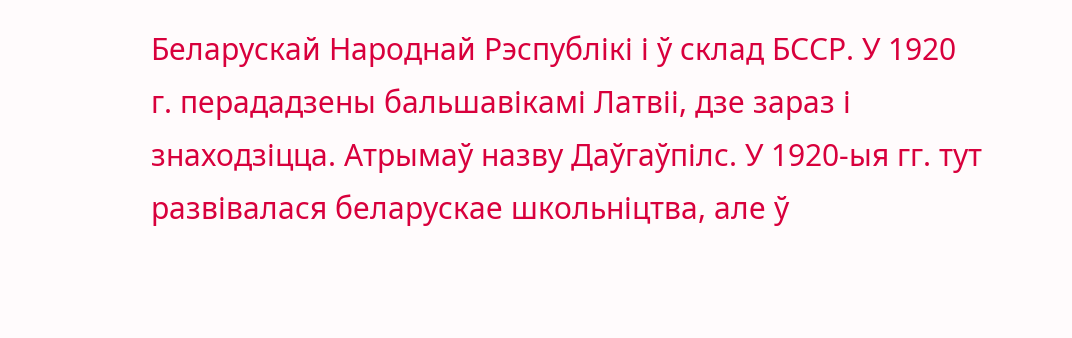Беларускай Народнай Рэспублікі і ў склад БССР. У 1920 г. перададзены бальшавікамі Латвіі, дзе зараз і знаходзіцца. Атрымаў назву Даўгаўпілс. У 1920-ыя гг. тут развівалася беларускае школьніцтва, але ў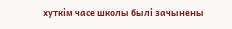хуткім часе школы былі зачынены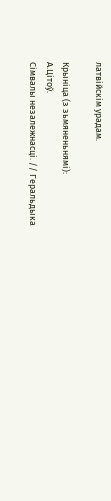латвійскім урадам.

Крыніца (з зьмяненьнямі):
А.Цітоў.
Сімвалы незалежнасці. // Геральдыка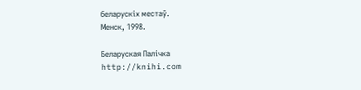беларускіх местаў.
Менск, 1998.

Беларуская Палічка
http://knihi.com